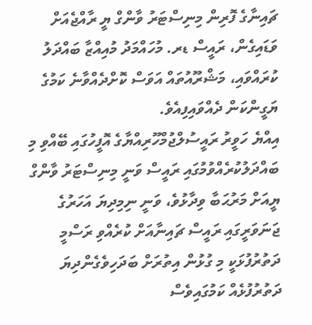ޗައިނާގެ ފޮރިން މިނިސްޓަރު ވާންގް ޔީ ރާއްޖެއަށް ވަޑައިގެން، ރައީސް ޑރ. މުހައްމަދު މުއިއްޒާ ބައްދަލު ކުރައްވައި، މަޝްރޫއުތައް އަވަސް ކޮށްދެއްވާނެ ކަމުގެ ޔަގީންކަން ދެއްވައިފިއެވެ.
އިއްޔެ ހަވީރު ރައީސުލްޖުމްހޫރިއްޔާގެ އޮފީހުގައި ބޭއްވި މި ބައްދަލުކުރެއްވުމުގައި ރައީސް ވަނީ މިނިސްޓަރު ވާންގް ޔީއަށް މަރުޙަބާ ވިދާޅުވެ، ވަނީ ނިމިދިޔަ އަހަރުގެ ޖަނަވަރީގައި ރައީސް ޗައިނާއަށް ކުރެއްވި ރަސްމީ ދަތުރުފުޅަކީ މި ގުޅުން އިތުރަށް ބަދަހިވެގެންދިޔަ ދަތުރުފުޅެއް ކަމުގައިވެސް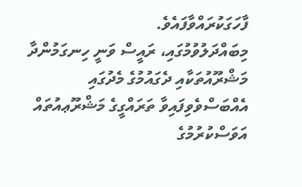ފާހަގަކުރައްވާފައެވެ.
މިބައްދަލުވުމުގައި، ރައީސް ވަނީ ހިނގަމުންދާ މަޝްރޫއުތަކާއި ދެގައުމުގެ މެދުގައި އެއްބަސްވެވިފައިވާ ތަރައްގީގެ މަޝްރޫޢއުތައް އަވަސްކުރުމުގެ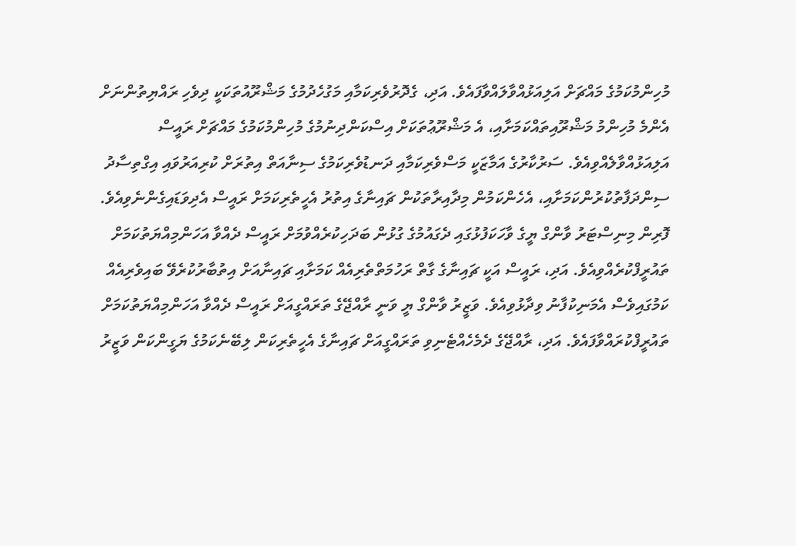މުހިންމުކަމުގެ މައްޗަށް އަލިއަޅުއްވާލައްވާފައެވެ. އަދި، ގެދޮރުވެރިކަމާއި މަގުހެދުމުގެ މަޝްރޫއުތަކަކީ ދިވެހި ރައްޔިތުންނަށް އެންމެ މުހިންމު މަޝްރޫއިތައްކަމަށާއި، އެ މަޝްރޫޢުތަކަށް އިސްކަންދިނުމުގެ މުހިންމުކަމުގެ މައްޗަށް ރައީސް އަލިއަޅުއްވާލެއްވިއެވެ. ސަރުކާރުގެ އަމާޒަކީ މަސްވެރިކަމާއި ދަނޑުވެރިކަމުގެ ސިނާއަތް އިތުރަށް ކުރިއަރުވައި އިގްތިސާދު ސިންދަފާތުކުރުންކަމަށާއި، އެހެންކަމުން މިދާއިރާތަކުން ޗައިނާގެ އިތުރު އެހީތެރިކަމަށް ރައީސް އެދިވަޑައިގެންނެވިއެވެ.
ފޮރިން މިނިސްޓަރު ވާންގް ޔީގެ ވާހަކަފުޅުގައި ދެގައުމުގެ ގުޅުން ބަދަހިކުރެއްވުމަށް ރައީސް ދެއްވާ އަހަންމިއްޔަތުކަމަށް ތައުރީފްކުރެއްވިއެވެ. އަދި، ރައީސް އަކީ ޗައިނާގެ ގާތް ރަހުމަތްތެރިއެއް ކަމަށާއި ޗައިނާއަށް އިތުބާރުކުރެވޭ ބައިވެރިއެއް ކަމުގައިވެސް އެމަނިކުފާނު ވިދާޅުވިއެވެ. ވަޒީރު ވާންގް ޔީ ވަނީ ރާއްޖޭގެ ތަރައްގީއަށް ރައީސް ދެއްވާ އަހަންމިއްޔަތުކަމަށް ތައުރީފްކުރައްވާފައެވެ. އަދި، ރާއްޖޭގެ ދެމެހެއްޓެނިވި ތަރައްގީއަށް ޗައިނާގެ އެހީތެރިކަން ލިބޭނެކަމުގެ ޔަގީންކަން ވަޒީރު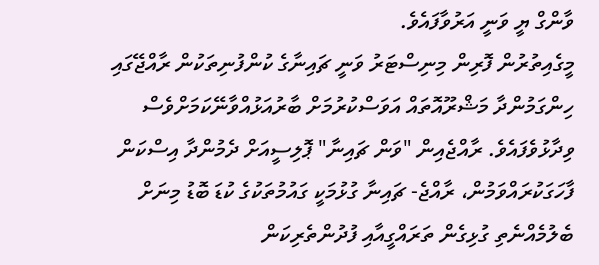ވާންގް ޔީ ވަނީ އަރުވާފައެވެ.
މީގެއިތުރުން ފޮރިން މިނިސްޓަރު ވަނީ ޗައިނާގެ ކުންފުނިތަކުން ރާއްޖޭގައި ހިންގަމުންދާ މަޝްރޫއޮތައް އަވަސްކުރުމަށް ބާރުއަޅުއްވާނޭކަމަށްވެސް ވިދާޅުވެފައެވެ. ރާއްޖެއިން "ވަން ޗައިނާ" ޕޮލިސީއަށް ދެމުންދާ އިސްކަން ފާހަގަކުރައްވަމުން، ރާއްޖެ- ޗައިނާ ގުޅުމަކީ ގައުމުތަކުގެ ކުޑަ ބޮޑު މިނަށް ބެލުމެއްނެތި ގުޅިގެން ތަރައްގީއާއި ފުދުންތެރިކަން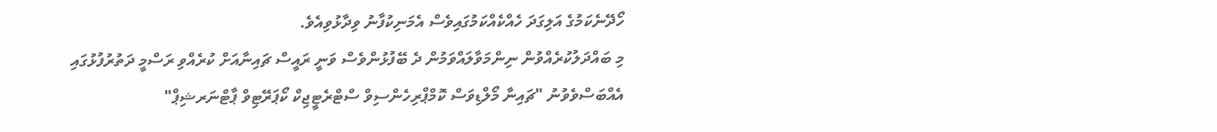ހޯދޭނެކަމުގެ އަލިގަދަ ހެއްކެއްކަމުގައިވެސް އެމަނިކުފާނު ވިދާޅުވިއެވެ.
މި ބައްދަލުކުރެއްވުން ނިންމަވާލައްވަމުން ދެ ބޭފުޅުންވެސް ވަނީ ރައީސް ޗައިނާއަށް ކުރެއްވި ރަސްމީ ދަތުރުފުޅުގައި އެއްބަސްވެވުނު "ޗައިނާ މޯލްޑިވަސް ކޮމްޕްރިހެންސިވް ސްޓްރެޓީޖިކް ކޯޕަރޭޓިވް ޕާޓްނަރޝިޕް"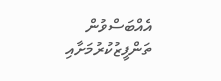އެއްބަސްވުން ތަންފީޒުކުރުމަށާއި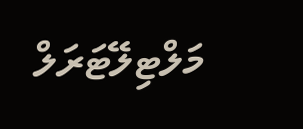މަލްޓިލޭޓަރަލް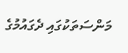މަންސަތަކުގައި ދެގައުމުގެ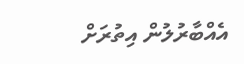އެއްބާރުލުން އިތުރަށް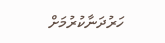ހަރުދަނާކުރުމަށް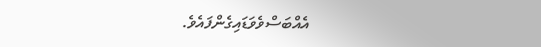އެއްބަސްވެވަޑައިގެންފައެވެ.